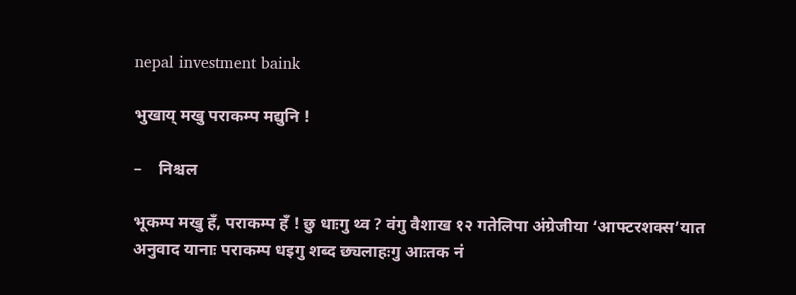nepal investment baink

भुखाय् मखु पराकम्प मद्युनि !

–    निश्चल

भूकम्प मखु हँ, पराकम्प हँ ! छु धाःगु थ्व ? वंगु वैशाख १२ गतेलिपा अंग्रेजीया ‘आफ्टरशक्स’यात अनुवाद यानाः पराकम्प धइगु शब्द छ्यलाहःगु आःतक नं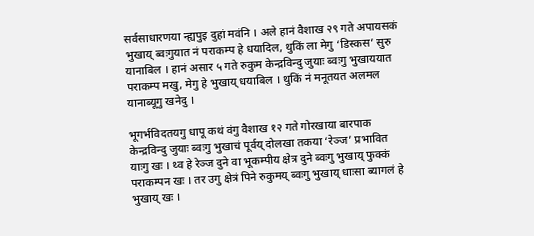सर्वसाधारणया न्ह्यपुइ दुहां मवंनि । अले हानं वैशाख २९ गते अपायसकं भुखाय् ब्वःगुयात नं पराकम्प हे धयादिल, थुकिं ला मेगु ‘डिस्कस’ सुरु यानाबिल । हानं असार ५ गते रुकुम केन्द्रविन्दु जुयाः ब्वःगु भुखाययात पराकम्प मखु, मेगु हे भुखाय् धयाबिल । थुकिं नं मनूतयत अलमल यानाब्यूगु खनेदु ।

भूगर्भविदतयगु धापू कथं वंगु वैशाख १२ गते गोरखाया बारपाक केन्द्रविन्दु जुयाः ब्वःगु भुखाचं पूर्वय् दोलखा तकया ‘रेञ्ज’ प्रभावित याःगु खः । थ्व हे रेञ्ज दुने वा भूकम्पीय क्षेत्र दुने ब्वःगु भुखाय् फुक्कं पराकम्पन खः । तर उगु क्षेत्रं पिने रुकुमय् ब्वःगु भुखाय् धाःसा ब्यागलं हे भुखाय् खः ।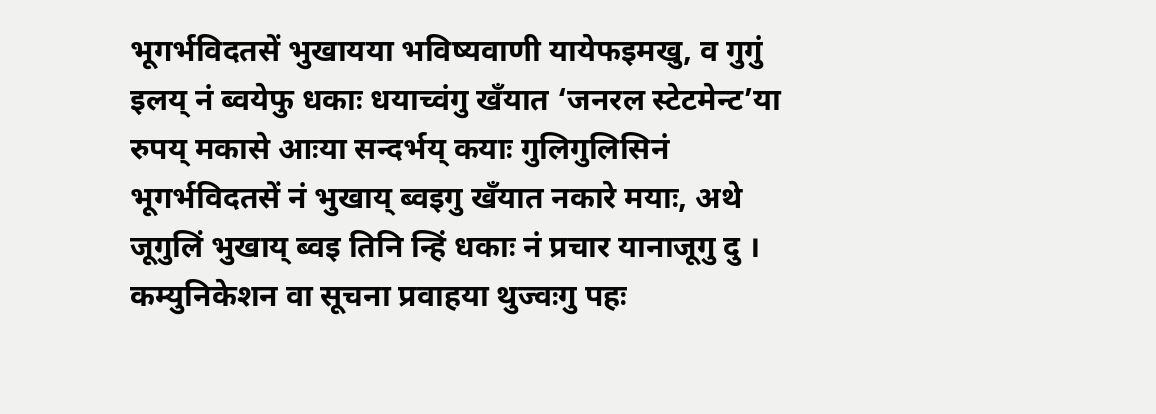भूगर्भविदतसें भुखायया भविष्यवाणी यायेफइमखु, व गुगुं इलय् नं ब्वयेफु धकाः धयाच्वंगु खँयात ‘जनरल स्टेटमेन्ट’या रुपय् मकासे आःया सन्दर्भय् कयाः गुलिगुलिसिनं भूगर्भविदतसें नं भुखाय् ब्वइगु खँयात नकारे मयाः, अथे जूगुलिं भुखाय् ब्वइ तिनि न्हिं धकाः नं प्रचार यानाजूगु दु । कम्युनिकेशन वा सूचना प्रवाहया थुज्वःगु पहः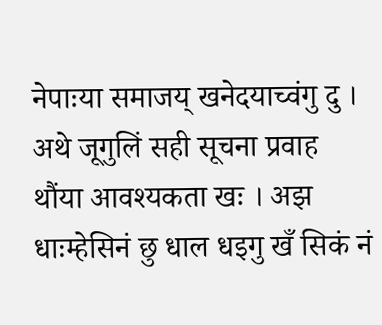नेपाःया समाजय् खनेदयाच्वंगु दु । अथे जूगुलिं सही सूचना प्रवाह थौंया आवश्यकता खः । अझ धाःम्हेसिनं छु धाल धइगु खँ सिकं नं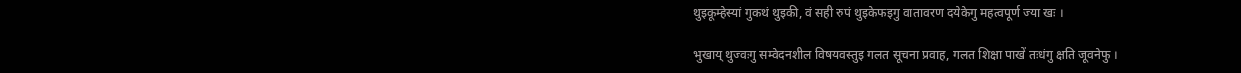थुइकूम्हेस्यां गुकथं थुइकी, वं सही रुपं थुइकेफइगु वातावरण दयेकेगु महत्वपूर्ण ज्या खः ।

भुखाय् थुज्वःगु सम्वेदनशील विषयवस्तुइ गलत सूचना प्रवाह, गलत शिक्षा पाखें तःधंगु क्षति जूवनेफु ।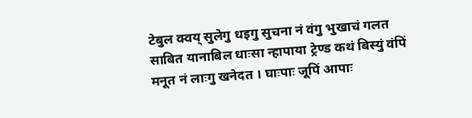टेबुल क्वय् सुलेगु धइगु सुचना नं वंगु भुखाचं गलत साबित यानाबिल धाःसा न्हापाया ट्रेण्ड कथं बिस्युं वंपिं मनूत नं लाःगु खनेदत । घाःपाः जूपिं आपाः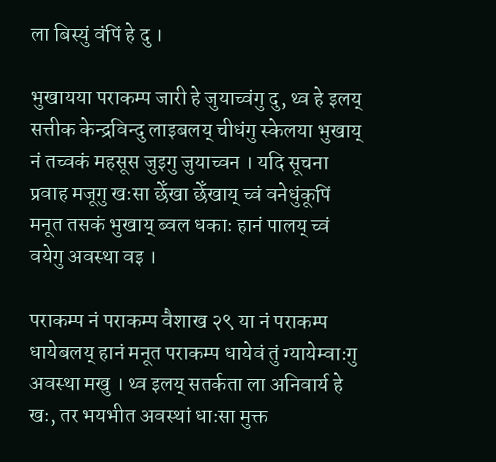ला बिस्युं वंपिं हे दु ।

भुखायया पराकम्प जारी हे जुयाच्वंगु दु, थ्व हे इलय् सत्तीक केन्द्रविन्दु लाइबलय् चीधंगु स्केलया भुखाय् नं तच्वकं महसूस जुइगु जुयाच्वन । यदि सूचना प्रवाह मजूगु खःसा छेँखा छेँखाय् च्वं वनेधुंकूपिं मनूत तसकं भुखाय् ब्वल धकाः हानं पालय् च्वं वयेगु अवस्था वइ ।

पराकम्प नं पराकम्प वैशाख २९ या नं पराकम्प धायेबलय् हानं मनूत पराकम्प धायेवं तुं ग्यायेम्वाःगु अवस्था मखु । थ्व इलय् सतर्कता ला अनिवार्य हे खः, तर भयभीत अवस्थां धाःसा मुक्त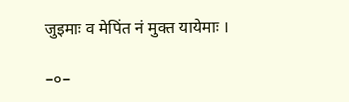जुइमाः व मेपिंत नं मुक्त यायेमाः ।

–०–